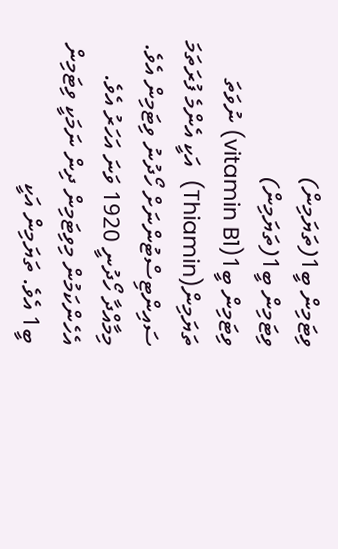ވިޓަމިން ބީ1(ތަޔަމިން)
ވިޓަމިން ބީ1(ތަޔަމިން)
ވިޓަމިން ބީ1(vitamin B1) ނުވަތަ ތަޔަމިން(Thiamin)  އަކީ އެންމެ ފުރަތަމަ ސައިންޓިސްޓުންނަށް ހޯދުނު ވިޓަމިން އެވެ. މިމާއްދާ ހޯދުނީ 1920 ވަނަ އަހަރު އެވެ. އެހެންކަމުން މިވިޓަމިން ދިން ނަމަކީ ވިޓަމިން ބީ1 އެވެ. ތަޔަމިން އަކީ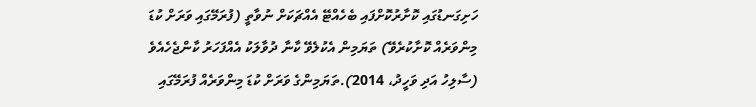ހަށިގަނޑުގައި ކޮށާރުކޮށްފައި ބެހެއްޓޭ އެއްޗަކަށް ނުވާތީ (ފުރަމޭގައި ވަރަށް ކުޑަ މިންވަރެއް ކޮށާކުރެވޭ) ތަޔަމިން އެކުލެވޭ ކާނާ ދުވާލަކު އެއްފަހަރު ކާންޖެހެއެވެ (ސާލިހު އަދި ވަހީދު، 2014).ތަޔަމިންގެ ވަރަށް ކުޑަ މިންވަރެއް ފުރަމޭގައި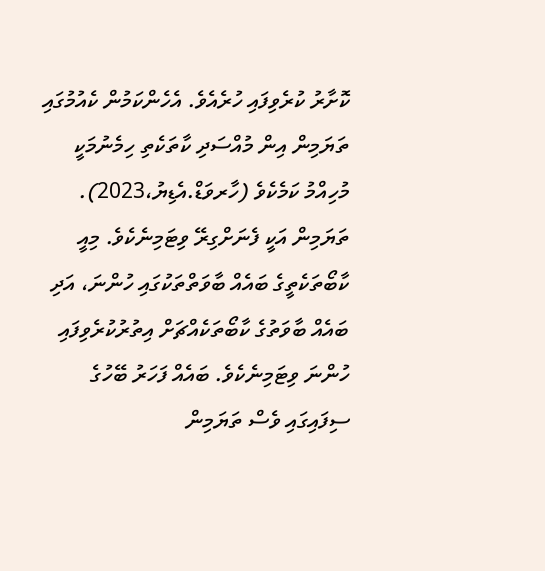ކޮށާރު ކުރެވިފައި ހުރެއެވެ. އެހެންކަމުން ކެއުމުގައި ތަޔަމިން އިން މުއްސަދި ކާތަކެތި ހިމެނުމަކީ މުހިއްމު ކަމެކެވެ (ހާރވަޑް.އެޑިޔު،2023).
ތަޔަމިން އަކީ ފެނަށްގިރޭ ވިޓަމިނެކެވެ. މިއީ ކާބޯތަކެތީގެ ބައެއް ބާވަތްތަކުގައި ހުންނަ، އަދި ބައެއް ބާވަތުގެ ކާބޯތަކެއްޗަށް އިތުރުކުރެވިފައި ހުންނަ ވިޓަމިނެކެވެ. ބައެއް ފަހަރު ބޭހުގެ ސިފައިގައި ވެސް ތަޔަމިން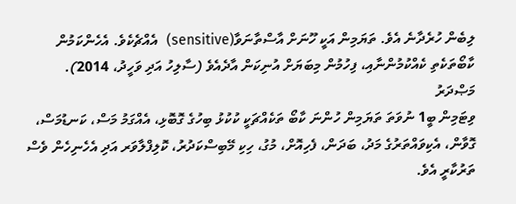ލިބެން ހުރެދާނެ އެވެ. ތަޔަމިން އަކީ ހޫނަށް އާސްތާނަވާ(sensitive)  އެއްޗެކެވެ. އެހެންކަމުން ކާބޯތަކެތި ކެއްކުމުންނާއި، ފިހުމުން މިބަޔަށް އުނިކަން އާދެއެވެ (ސާލިހު އަދި ވަހީދު، 2014).
މަޞްދަރު
ވިޓަމިން ބީ1 ނުވަތަ ތަޔަމިން ހުންނަ ކާބޯ ތަކެއްޗަކީ ކުކުޅު ބިހުގެ ގޮބޮޅި، އެއްގަމު މަސް، ކަނޑުމަސް، ގޮވާން، އެކިވައްތަރުގެ މަދު، ބަދަން، ފެހިއޮށް، މުގު، ހިކި މޭބިސްކަދުރު، ކޮލިފްލާވަރ އަދި އެހެނިހެން ވެސް ތަރުކާރީ އެވެ.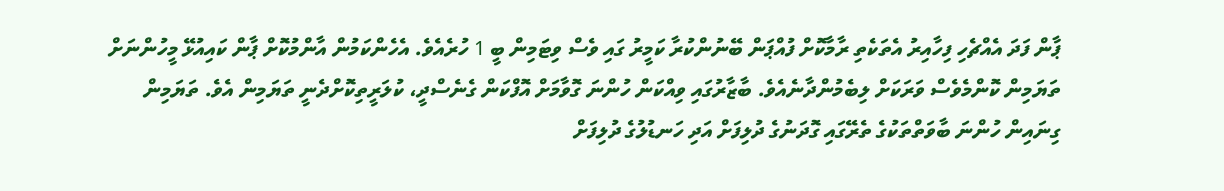ޕާން ފަދަ އެއްޗެހި ފިހާއިރު އެތަކެތި ރާމާކޮށް ފުއްޕަން ބޭނުންކުރާ ކަމީރު ގައި ވެސް ވިޓަމިން ބީ 1 ހުރެއެވެ. އެހެންކަމުން އާންމުކޮށް ޕާން ކައިއުޅޭ މީހުންނަށް ތަޔަމިން ކޮންމެވެސް ވަރަކަށް ލިބެމުންދާނެއެވެ. ބާޒާރުގައި ވިއްކަން ހުންނަ ގޮވާމަށް އޮފްކަން ގެނެސްދީ، ކުލަރީތިކޮށްދެނީ ތަޔަމިން އެވެ. ތަޔަމިން ގިނައިން ހުންނަ ބާވަތްތަކުގެ ތެރޭގައި ގޮދަނުގެ ދުލިފަށް އަދި ހަނޑުލުގެ ދުލިފަށް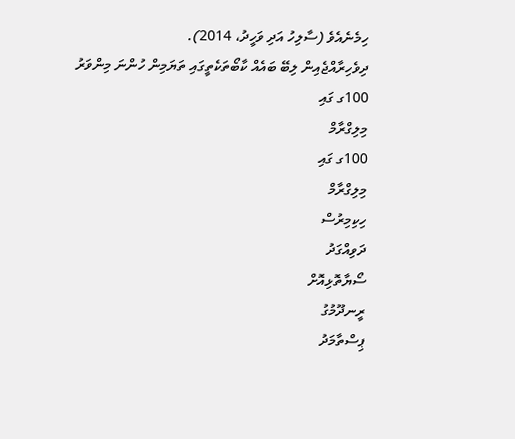ހިމެނެއެވެ (ސާލިހު އަދި ވަހީދު، 2014).
ދިވެހިރާއްޖެއިން ލިބޭ ބައެއް ކާބޯތަކެތީގައި ތަޔަމިން ހުންނަ މިންވަރު
100ގ ގައި
މިލިގްރާމް
100ގ ގައި
މިލިގްރާމް
ހިކިމިރުސް
ދަވިއްގަދު
ސޯޔާތޮޅިއޮށް
ރީނދޫމުގު
ޕިސްތާމަދު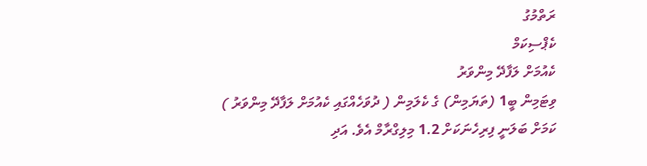ރަތްމުގު
ކެޕްސިކަމް
ކެއުމަށް ލަފާދޭ މިންވަރު
ވިޓަމިން ބީ1 (ތަޔަމިން) ގެ ކެލަމިން ( ދުވަހެއްގައި ކެއުމަށް ލަފާދޭ މިންވަރު ) ކަމަށް ބަލަނީ ފިރިހެނަކަށް 1.2 މިލިގްރާމް އެވެ. އަދި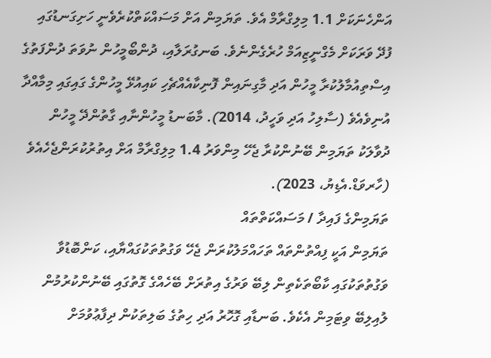އަންހެނަކަށް 1.1 މިލިގްރާމް އެވެ. ތަޔަމިން އަށް މަސައްކަތްކުރެވެނީ ހަށިގަނޑުގައި ފުދޭ ވަރަކަށް މެގްނީޒިއަމް ހުރެގެންނެވެ. ބަނގުރަލާއި، ދުންބޯމީހުން ނުވަތަ ދުންފަތުގެ އިސްތިއުމާލުކުރާ މީހުން އަދި މާގިނައިން ފޮނިކާއެއްޗެހި ކައިއުޅޭ މީހުންގެ ގައިގައި މިމާއްދާ އުނިވެއެވެ (ސާލިހު އަދި ވަހީދު، 2014). މާބަނޑު މީހުންނާއި ގާތުންދޭ މީހުން ދުވާލަކު ތަޔަމިން ބޭނުންކުރާ ޖެހޭ މިންވަރު 1.4 މިލިގްރާމް އަށް އިތުރުކުރަންޖެހެއެވެ (ހާރވަޑް.އެޑިޔު، 2023).
ތަޔަމިންގެ ފައިދާ / މަސައްކަތްތައް
ތަޔަމިން އަކީ ފިއްތުންތައް ތަހައްމަލުކުރަން ޖެހޭ ވަގުތުތަކުގައްޔާއި، ކަންބޮޑުވާ ވަގުތުތަކުގައި ކާބޯތަކެތިން ލިބޭ ވަރުގެ އިތުރަށް ބޭހެއްގެ ގޮތުގައި ބޭނުންކުރުމުން ލުއިލިބޭ ވިޓަމިން އެކެވެ. ބަނޑާއި ގޮހޮރު އަދި ހިތުގެ ބަލިތަކުން ދިފާޢުވުމަށް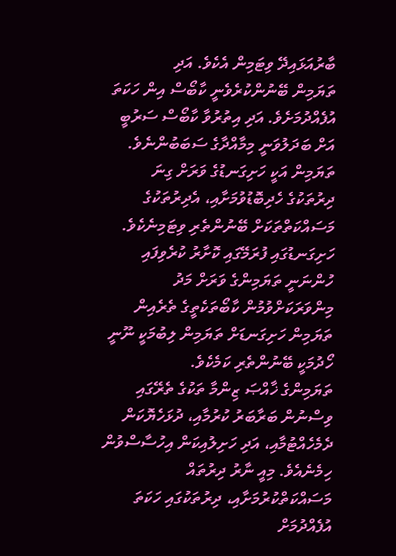ބާރުއަޅައިދޭ ވިޓަމިން އެކެވެ. އަދި
ތަޔަމިން ބޭނުންކުރެވެނީ ކާބޯސް އިން ހަކަތަ އުފެއްދުމަށެވެ. އަދި އިތުރުވާ ކާބޯސް ސަރުބީ އަށް ބަދަލުވަނީ މިމާއްދާގެ ސަބަބުންނެވެ.
ތަޔަމިން އަކީ ހަށިގަނޑުގެ ވަރަށް ގިނަ ދިރުތަކުގެ ހެދިބޮޑުވުމަށާއި، އެދިރުތަކުގެ މަސައްކަތްތަކަށް ބޭނުންތެރި ވިޓަމިނެކެވެ. ހަށިގަނޑުގައި ފުރަމޭގައި ކޮށާރު ކުރެވިފައި ހުންނަނީ ތަޔަމިންގެ ވަރަށް މަދު މިންވަރަކަށްވުމުން ކާބޯތަކެތީގެ ތެރެއިން ތަޔަމިން ހަށިގަނޑަށް ތަޔަމިން ލިބުމަކީ ނޫނީ ހޯދުމަކީ ބޭނުންތެރި ކަމެކެވެ.
ތަޔަމިންގެ ޚާއްޞަ ޒިންމާ ތަކުގެ ތެރޭގައި ވިސްނުން ބަރާބަރު ކުރުމާއި، ދުޅަހެޔޮކަން ދެމެހެއްޓުމާއި، އަދި ހަށިލުއިކަން އިހުސާސްވުން ހިމެނެއެވެ. މިއީ ނާރު ދިރުތައް މަސައްކަތްކުރުމަށާއި، ދިރުތަކުގައި ހަކަތަ އުފެއްދުމަށް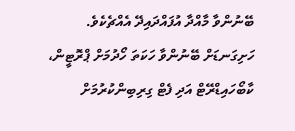ބޭނުންވާ މާއްދާ އުފައްދައިދޭ އެއްޗެކެވެ.
ހަށިގަނޑަށް ބޭނުންވާ ހަކަތަ ހޯދުމަށް ޕްރޮޓީން، ކާބޯހައިޑްރޭޓް އަދި ފެޓް ގިރިބިންކުރުމަށް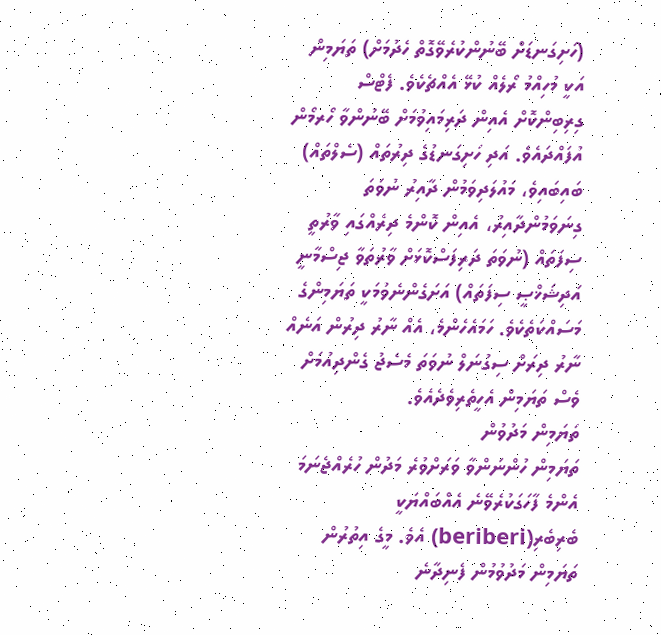(ހަށިގަނޑަށް ބޭނުންކުރެވޭގޮތް ހެދުމަށް) ތަޔަމިން އަކީ މުހިއްމު ރޯލެއް ކުޅޭ އެއްޗެކެވެ. ފެޓްސް ގިރިބިންކޮށް އެއިން ދަރިމައިވުމަށް ބޭނުންވާ ހޯރމޯން އުފައްދައެވެ. އަދި ހަށިގަނޑުގެ ދިރުތައް (ސެލްތައް) ބައިބައިވެ، މައުލަދިވަމުން ދާއިރު ނުވަތަ ގިނަވަމުންދާއިރު، އެއިން ކޮންމެ ދިރެއްގައި ވާރުތީ ސިފަތައް (ނުވަތަ ދަރިފަސްކޮޅަށް ވާރުތަވާ ޖިސްމާނީ އަދިޝަޚްޞީ ސިފަތައް) އަށަގެންނެވުމަކީ ތަޔަމިންގެ މަސައްކަތެކެވެ. ހަމައެހެންމެ، އެއް ނާރު ދިރުން އަނެއް ނާރު ދިރަށް ސިގުނަލް ނުވަތަ މެސެޖު ގެންދިއުމަށް ވެސް ތަޔަމިން އެހީތެރިވެދެއެވެ.
ތަޔަމިން މަދުވުން
ތަޔަމިން ހުންނަންވާ ވަރަށްވުރެ މަދުން ހުރެއްޖެނަމަ އެންމެ ފާހަގަކުރެވޭނެ އެއްބައްޔަކީ ބެރިބެރި(beriberi) އެވެ. މީގެ އިތުރުން ތަޔަމިން މަދުވުމުން ފެނިދާނެ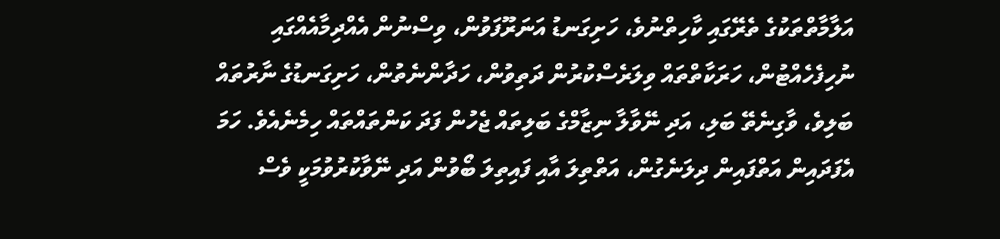އަލާމާތްތަކުގެ ތެރޭގައި ކާހިތްނުވެ، ހަށިގަނޑު އަނަރޫފަވުން، ވިސްނުން އެއްދިމާއެއްގައި ނުހިފެހެއްޓުން، ހަރަކާތްތައް ވިލަރެސްކުރުން ދަތިވުން، ހަދާންނެތުން، ހަށިގަނޑުގެ ނާރުތައް ބަލިވެ، ވާގިނެތޭ ބަލި، އަދި ނޭވާލާ ނިޒާމްގެ ބަލިތައް ޖެހުން ފަދަ ކަންތައްތައް ހިމެނެއެވެ. ހަމަ އެފަދައިން އަތްފައިން ދިލަނެގުން، އަތްތިލަ އާއި ފައިތިލަ ބޯވުން އަދި ނޭވާކުރުވުމަކީ ވެސް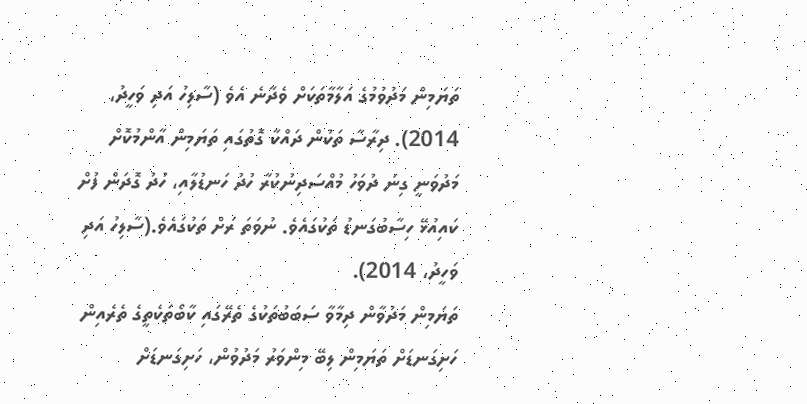ތަޔަމިން މަދުވުމުގެ އަލާމާތަކަށް ވެދާނެ އެވެ (ސާލިހު އަދި ވަހީދު، 2014). ދިރާސާ ތަކުން ދައްކާ ގޮތުގައި ތަޔަމިން އާންމުކޮށް މަދުވަނީ ގިނަ ދުވަހު މުއްސަދިނުކުރާ ހުދު ހަނޑުލާއި، ހުދު ގޮދަން ފުށް ކައިއުޅޭ ހިސާބުގަނޑު ތަކުގައެވެ. ނުވަތަ ރަށް ތަކުގައެވެ.(ސާލިހު އަދި ވަހީދު، 2014).
ތަޔަމިން މަދުވާން ދިމާވާ ސަބަބުތަކުގެ ތެރޭގައި ކާބޯތަކެތީގެ ތެރެއިން ހަށިގަނޑަށް ތަޔަމިން ލިބޭ މިންވަރު މަދުވުން، ހަށިގަނޑަށް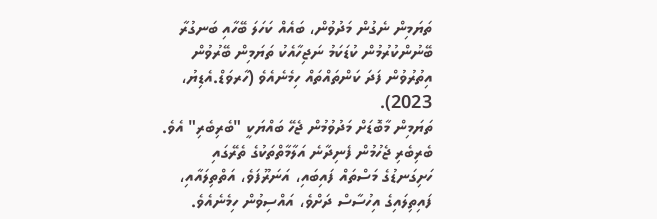ތަޔަމިން ނެގުން މަދުވުން، ބައެއް ކަހަލަ ބޭހާއި ބަނގުރާ ބޭނުންކުރުމުން ކުޑަކަމު ނަޖިހާއެކު ތަޔަމިން ބޭރުވުން އިތުރުވުން ފަދަ ކަންތައްތައް ހިމެނެއެވެ (ހާރވަޑް.އެޑިޔު، 2023).
ތަޔަމިން މާބޮޑަށް މަދުވުމުން ޖެހޭ ބައްޔަކީ "ބެރިބެރި" އެވެ. ބެރިބެރި ޖެހުމުން ފެނިދާނެ އަލާމާތްތަކުގެ ތެރޭގައި ހަށިގަނޑުގެ މަސްތައް ފައިބައި، އަނަރޫފަވެ، އަތްތިލައާއި، ފައިތިލައިގެ އިހުސާސް ދަށްވެ، އައްސިވުން ހިމެނެއެވެ.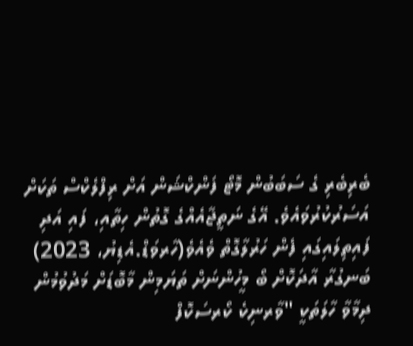ބެރިބެރި ގެ ސަބަބުން މޮޓޯ ފަންކްޝަން އަށް ރިފްލެކްސް ތަކަށް އަސަރުކުރުވައެވެ. އޭގެ ނަތީޖާއެއްގެ ގޮތުން ހިތާއި، ފައި އަދި ފައިތިލައިގައި ފެން ހަރުލާގޮތް ވެއެވެ(ހާރވަޑް.އެޑިޔު، 2023)
ބަނގުރާ އާދަކޮށް ބޯ މީހުންނަށް ތަޔަމިން މާބޮޑަށް މަދުވުމުން ދިމާވާ ހާލަތަކީ "ވާރނިކެ ކޯރސަކޮފް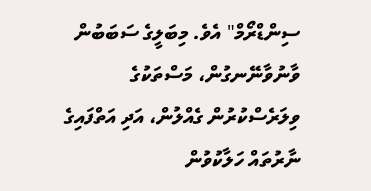ސިންޑްރޯމް" އެވެ. މިބަލީގެ ސަބަބުން ވާނުވާނޭނގުން، މަސްތަކުގެ ވިލަރެސްކުރުން ގެއްލުން، އަދި އަތްފައިގެ ނާރުތައް ހަލާކުވުން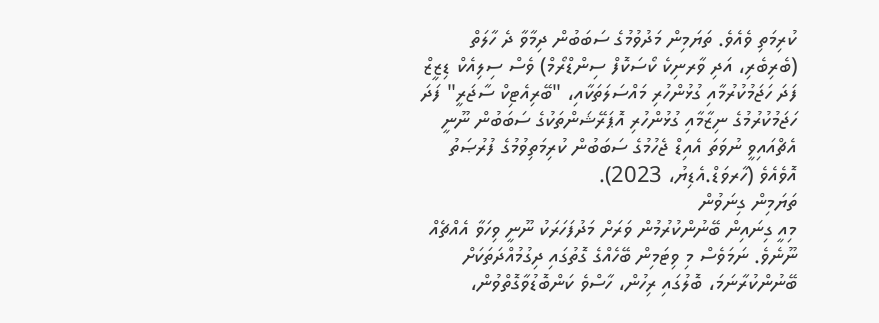ކުރިމަތި ވެއެވެ. ތަޔަމިން މަދުވުމުގެ ސަބަބުން ދިމާވާ ދެ ހާލަތް (ބެރިބެރި، އަދި ވާރނިކެ ކޯސަކޮފް ސިންޑްރޯމް) ވެސް ސިލިއެކް ޑިޒީޒް ފަދަ ހަޖަމުކުރުމާއި ގުޅުންހުރި މައްސަލަތަކާއި، "ބޭރިއެޓިކް ސާޖަރީ" ފަދަ ހަޖަމުކުރުމުގެ ނިޒާމާއި ގުޅުންހުރި އޮޕަރޭޝަންތަކުގެ ސަބަބުން ނޫނީ އެޗްއައިވީ ނުވަތަ އެއިޑް ޖެހުމުގެ ސަބަބުން ކުރިމަތިވުމުގެ ފުރުޞަތު އޮވެއެވެ (ހާރވަޑް.އެޑިޔު، 2023).
ތަޔަމިން ގިނަވުން
މިއީ ގިނައިން ބޭނުންކުރުމުން ވަރަށް މަދުފަހަރަކު ނޫނީ ވިހަވާ އެއްޗެއް ނޫނެވެ. ނަމަވެސް މި ވިޓަމިން ބޭހެއްގެ ގޮތުގައި ދިގުމުއްދަތަކަށް ބޭނުންކުރާނަމަ، ބޮލުގައި ރިހުން، ހާސްވެ ކަންބޮޑުވާގޮތްވުން،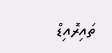ތައިރޮއިޑް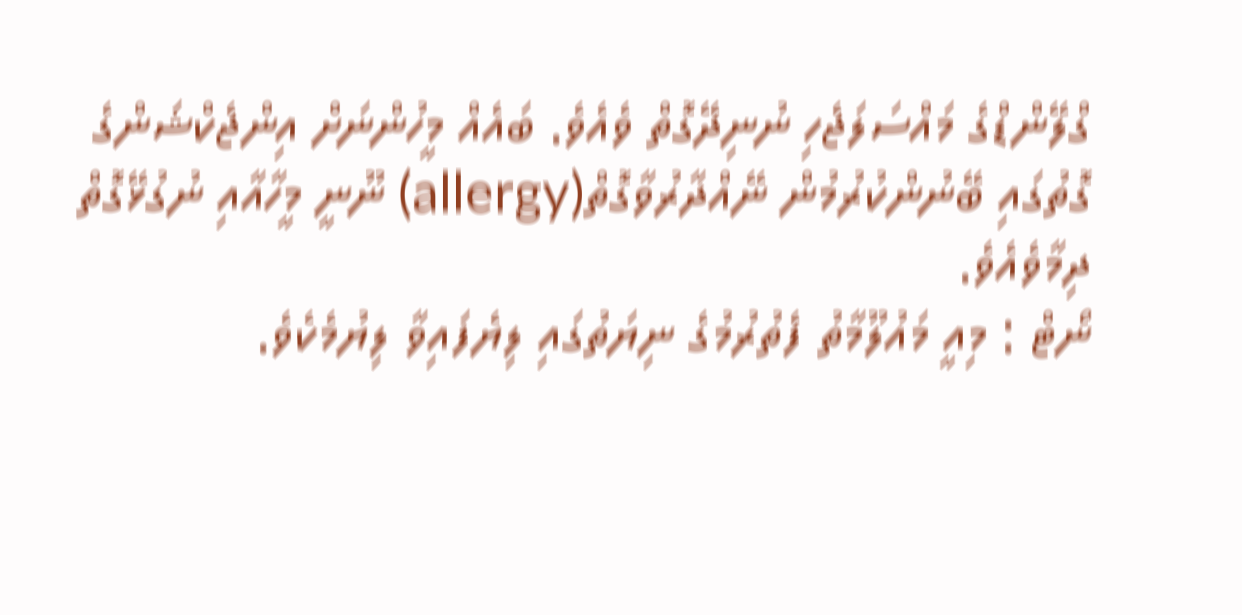ގްލޭންޑްގެ މައްސަލަޖެހި ނުނިދޭގޮތް ވެއެވެ. ބައެއް މީހުންނަށް އިންޖެކްޝަންގެ ގޮތުގައި ބޭނުންކުރުމުން ނޭއްދާރުވާގޮތް(allergy) ނޫނީ މީހާއާއި ނުގުޅޭގޮތް ދިމާވެއެވެ.
ނޯޓް : މިއީ މައުލޫމާތު ފެތުރުމުގެ ނިޔަތުގައި ލިޔެފައިވާ ލިޔުމެކެވެ.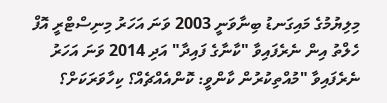މިލިޔުމުގެ މައިގަނޑު ބިނާވަނީ 2003 ވަނަ އަހަރު މިނިސްޓްރީ އޮފް ހެލްތު އިން ނެރެފައިވާ "ކާނާގެ ފައިދާ" އަދި 2014 ވަނަ އަހަރު ނެރެފައިވާ "މުއްތިކުރުން ކާންވީ: ކޮންއެއްޗެއް؟ ކިހާވަރަކަށް؟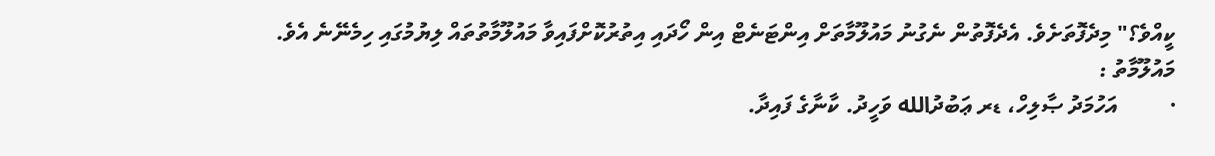ކީއްވެ؟" މިދެފޮތަށެވެ. އެދެފޮތުން ނެގުނު މައުލޫމާތަށް އިންޓަނެޓް އިން ހޯދައި އިތުރުކޮށްފައިވާ މައުލޫމާތުތައް ލިޔުމުގައި ހިމެނޭނެ އެވެ.
މައުލޫމާތު :
·         އަހުމަދު ޞާލިހް، ޑރ ޢަބުދުالله ވަހީދު. ކާނާގެ ފައިދާ.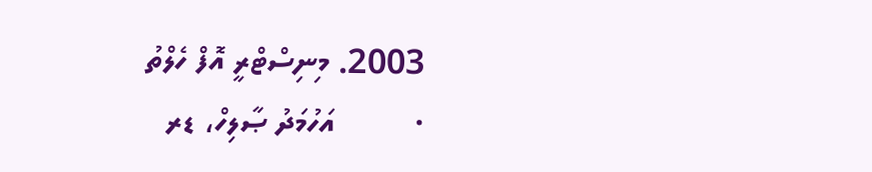2003. މިނިސްޓްރީ އޮފް ހެލްތު
·         އަހުމަދު ޞާލިހް، ޑރ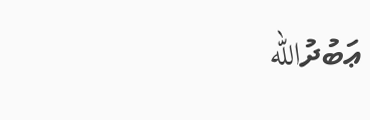ޢަބުދުالله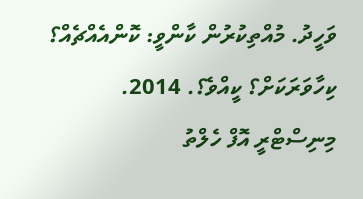ވަހީދު. މުއްތިކުރުން ކާންވީ: ކޮންއެއްޗެއް؟ ކިހާވަރަކަށް؟ ކީއްވެ؟. 2014. މިނިސްޓްރީ އޮފް ހެލްތު